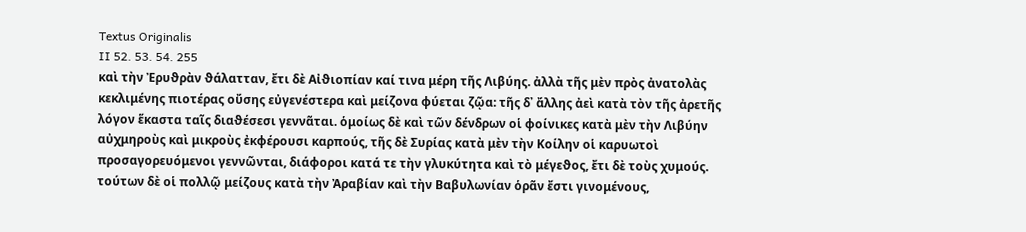Textus Originalis
II 52. 53. 54. 255
καὶ τὴν Ἐρυϑρὰν ϑάλατταν, ἔτι δὲ Αἰϑιοπίαν καί τινα μέρη τῆς Λιβύης. ἀλλὰ τῆς μὲν πρὸς ἀνατολὰς κεκλιμένης πιοτέρας οὔσης εὐγενέστερα καὶ μείζονα φύεται ζῷα: τῆς δ᾽ ἄλλης ἀεὶ κατὰ τὸν τῆς ἀρετῆς λόγον ἕκαστα ταῖς διαϑέσεσι γεννᾶται. ὁμοίως δὲ καὶ τῶν δένδρων οἱ φοίνικες κατὰ μὲν τὴν Λιβύην αὐχμηροὺς καὶ μικροὺς ἐκφέρουσι καρπούς, τῆς δὲ Συρίας κατὰ μὲν τὴν Κοίλην οἱ καρυωτοὶ προσαγορευόμενοι γεννῶνται, διάφοροι κατά τε τὴν γλυκύτητα καὶ τὸ μέγεϑος, ἔτι δὲ τοὺς χυμούς. τούτων δὲ οἱ πολλῷ μείζους κατὰ τὴν Ἀραβίαν καὶ τὴν Βαβυλωνίαν ὁρᾶν ἔστι γινομένους,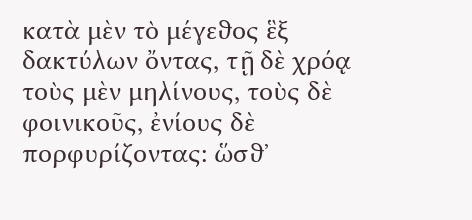κατὰ μὲν τὸ μέγεϑος ἓξ δακτύλων ὄντας, τῇ δὲ χρόᾳ τοὺς μὲν μηλίνους, τοὺς δὲ φοινικοῦς, ἐνίους δὲ πορφυρίζοντας: ὥσϑ᾽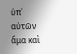ὑπ᾽ αὐτῶν ἅμα καὶ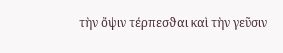τὴν ὄψιν τέρπεσϑαι καὶ τὴν γεῦσιν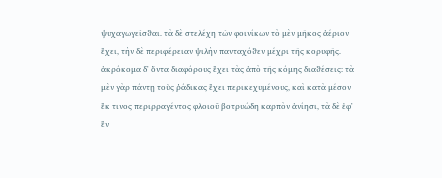ψυχαγωγεῖσϑαι. τὰ δὲ στελέχη τῶν φοινίκων τὸ μὲν μῆκος ἀέριον ἔχει, τὴν δὲ περιφέρειαν ψιλὴν πανταχόϑεν μέχρι τῆς κορυφῆς. ἀκρόκομα δ᾽ ὄντα διαφόρους ἔχει τὰς ἀπὸ τῆς κόμης διαϑέσεις: τὰ μὲν γὰρ πάντῃ τοὺς ῥάδικας ἔχει περικεχυμένους, καὶ κατὰ μέσον ἔκ τινος περιρραγέντος φλοιοῦ βοτρυώδη καρπὸν ἀνίησι, τὰ δὲ ἐφ᾽ ἓν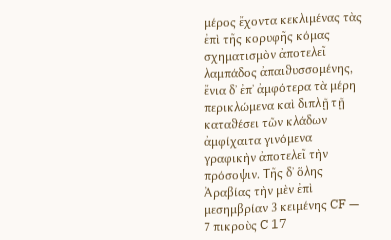μέρος ἔχοντα κεκλιμένας τὰς ἐπὶ τῆς κορυφῆς κόμας σχηματισμὸν ἀποτελεῖ λαμπάδος ἀπαιϑυσσομένης, ἔνια δ᾽ ἐπ᾽ ἀμφότερα τὰ μέρη περικλώμενα καὶ διπλῇ τῇ καταϑέσει τῶν κλάδων ἀμφίχαιτα γινόμενα γραφικὴν ἀποτελεῖ τὴν πρόσοψιν. Τῆς δ᾽ ὅλης Ἀραβίας τὴν μὲν ἐπὶ μεσημβρίαν 3 κειμένης CF — 7 πικροὺς C 17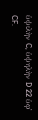ὑψιλὴν C, ὑψηλὴν D 22 ὑφ᾽ CF.